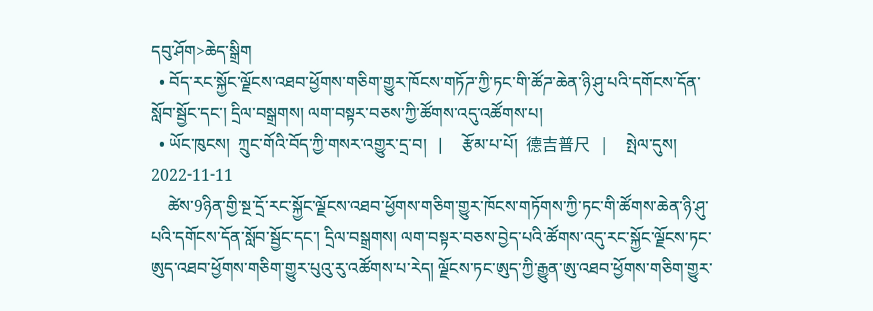དབུ་ཤོག>ཆེད་སྒྲིག
  • བོད་རང་སྐྱོང་ལྗོངས་འཐབ་ཕྱོགས་གཅིག་གྱུར་ཁོངས་གཏོཌ་ཀྱི་ཏང་གི་ཚོཌ་ཆེན་ཉི་ཤུ་པའི་དགོངས་དོན་སློབ་སྦྱོང་དང་། དྲིལ་བསྒྲགས། ལག་བསྟར་བཅས་ཀྱི་ཚོགས་འདུ་འཚོགས་པ།
  • ཡོང་ཁུངས།  ཀྲུང་གོའི་བོད་ཀྱི་གསར་འགྱུར་དྲ་བ།   |     རྩོམ་པ་པོ།  德吉普尺   |     སྤེལ་དུས།  2022-11-11
    ཚེས་9ཉིན་གྱི་སྔ་དྲོ་རང་སྐྱོང་ལྗོངས་འཐབ་ཕྱོགས་གཅིག་གྱུར་ཁོངས་གཏོགས་ཀྱི་ཏང་གི་ཚོགས་ཆེན་ཉི་ཤུ་པའི་དགོངས་དོན་སློབ་སྦྱོང་དང་། དྲིལ་བསྒྲགས། ལག་བསྟར་བཅས་བྱེད་པའི་ཚོགས་འདུ་རང་སྐྱོང་ལྗོངས་ཏང་ཨུད་འཐབ་ཕྱོགས་གཅིག་གྱུར་པུའུ་རུ་འཚོགས་པ་རེད། ལྗོངས་ཏང་ཨུད་ཀྱི་རྒྱུན་ཨུ་འཐབ་ཕྱོགས་གཅིག་གྱུར་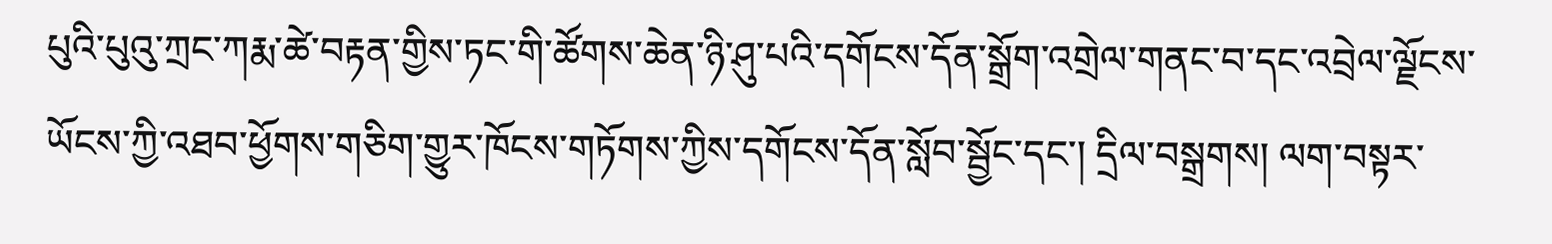པུའི་པུའུ་ཀྲང་ཀརྨ་ཚེ་བརྟན་གྱིས་ཏང་གི་ཚོགས་ཆེན་ཉི་ཤུ་པའི་དགོངས་དོན་སྒྲོག་འགྲེལ་གནང་བ་དང་འབྲེལ་ལྗོངས་ཡོངས་ཀྱི་འཐབ་ཕྱོགས་གཅིག་གྱུར་ཁོངས་གཏོགས་ཀྱིས་དགོངས་དོན་སློབ་སྦྱོང་དང་། དྲིལ་བསྒྲགས། ལག་བསྟར་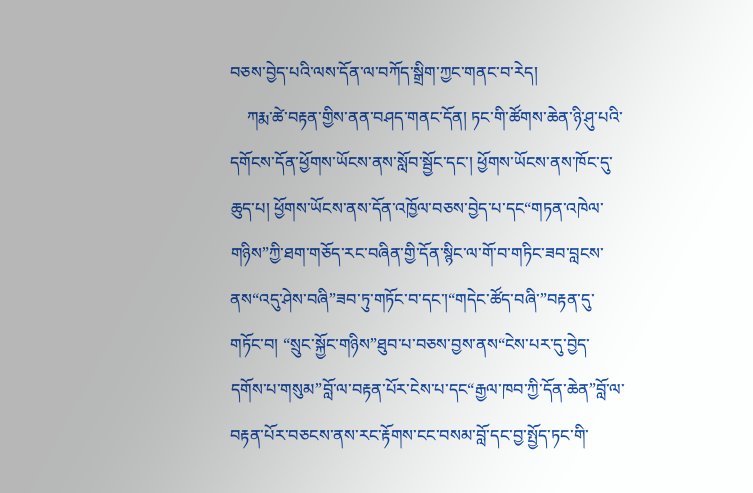བཅས་བྱེད་པའི་ལས་དོན་ལ་བཀོད་སྒྲིག་ཀྱང་གནང་བ་རེད།
    ཀརྨ་ཚེ་བརྟན་གྱིས་ནན་བཤད་གནང་དོན། ཏང་གི་ཚོགས་ཆེན་ཉི་ཤུ་པའི་དགོངས་དོན་ཕྱོགས་ཡོངས་ནས་སློབ་སྦྱོང་དང་། ཕྱོགས་ཡོངས་ནས་ཁོང་དུ་ཆུད་པ། ཕྱོགས་ཡོངས་ནས་དོན་འཁྱོལ་བཅས་བྱེད་པ་དང“གཏན་འཁེལ་གཉིས”ཀྱི་ཐག་གཅོད་རང་བཞིན་གྱི་དོན་སྙིང་ལ་གོ་བ་གཏིང་ཟབ་བླངས་ནས“འདུ་ཤེས་བཞི”ཟབ་ཏུ་གཏོང་བ་དང་།“གདེང་ཚོད་བཞི་”བརྟན་དུ་གཏོང་བ། “སྲུང་སྐྱོང་གཉིས”ཐུབ་པ་བཅས་བྱས་ནས“ངེས་པར་དུ་བྱེད་དགོས་པ་གསུམ”བློ་ལ་བརྟན་པོར་ངེས་པ་དང“རྒྱལ་ཁབ་ཀྱི་དོན་ཆེན”བློ་ལ་བརྟན་པོར་བཅངས་ནས་རང་རྟོགས་ངང་བསམ་བློ་དང་བྱ་སྤྱོད་ཏང་གི་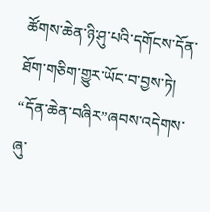ཚོགས་ཆེན་ཉི་ཤུ་པའི་དགོངས་དོན་ཐོག་གཅིག་གྱུར་ཡོང་བ་བྱས་ཏེ། “དོན་ཆེན་བཞིར”ཞབས་འདེགས་ཞུ་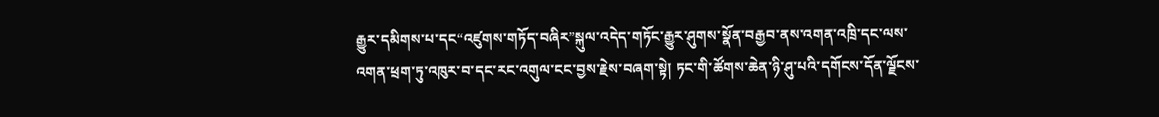རྒྱུར་དམིགས་པ་དང“འཛུགས་གཏོད་བཞིར”སྐུལ་འདེད་གཏོང་རྒྱུར་ཤུགས་སྣོན་བརྒྱབ་ནས་འགན་འཁྲི་དང་ལས་འགན་ཕྲག་ཏུ་འཁུར་བ་དང་རང་འགུལ་ངང་བྱས་རྗེས་བཞག་སྟེ། ཏང་གི་ཚོགས་ཆེན་ཉི་ཤུ་པའི་དགོངས་དོན་ལྗོངས་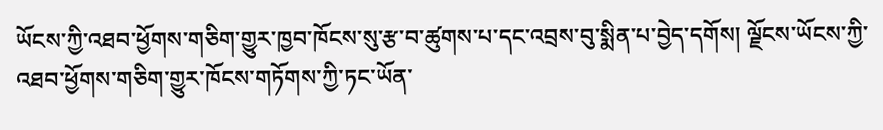ཡོངས་ཀྱི་འཐབ་ཕྱོགས་གཅིག་གྱུར་ཁྱབ་ཁོངས་སུ་རྩ་བ་ཚུགས་པ་དང་འབྲས་བུ་སྨིན་པ་བྱེད་དགོས། ལྗོངས་ཡོངས་ཀྱི་འཐབ་ཕྱོགས་གཅིག་གྱུར་ཁོངས་གཏོགས་ཀྱི་ཏང་ཡོན་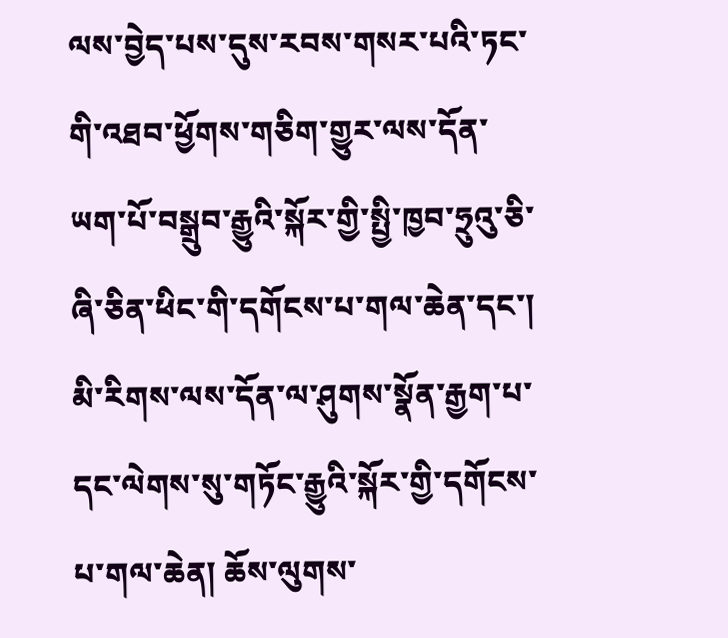ལས་བྱེད་པས་དུས་རབས་གསར་པའི་ཏང་གི་འཐབ་ཕྱོགས་གཅིག་གྱུར་ལས་དོན་ཡག་པོ་བསྒྲུབ་རྒྱུའི་སྐོར་གྱི་སྤྱི་ཁྱབ་ཧྲུའུ་ཅི་ཞི་ཅིན་ཕིང་གི་དགོངས་པ་གལ་ཆེན་དང་། མི་རིགས་ལས་དོན་ལ་ཤུགས་སྣོན་རྒྱག་པ་དང་ལེགས་སུ་གཏོང་རྒྱུའི་སྐོར་གྱི་དགོངས་པ་གལ་ཆེན། ཆོས་ལུགས་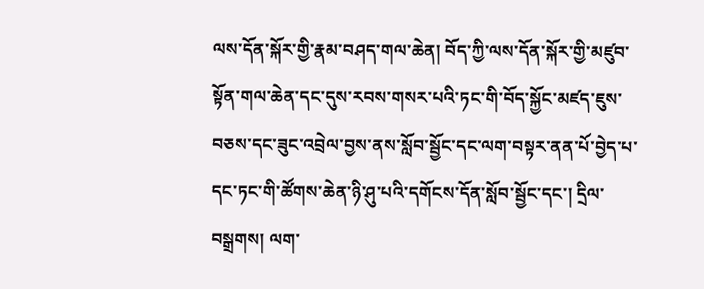ལས་དོན་སྐོར་གྱི་རྣམ་བཤད་གལ་ཆེན། བོད་ཀྱི་ལས་དོན་སྐོར་གྱི་མཛུབ་སྟོན་གལ་ཆེན་དང་དུས་རབས་གསར་པའི་ཏང་གི་བོད་སྐྱོང་མཛད་ཇུས་བཅས་དང་ཟུང་འབྲེལ་བྱས་ནས་སློབ་སྦྱོང་དང་ལག་བསྟར་ནན་པོ་བྱེད་པ་དང་ཏང་གི་ཚོགས་ཆེན་ཉི་ཤུ་པའི་དགོངས་དོན་སློབ་སྦྱོང་དང་། དྲིལ་བསྒྲགས། ལག་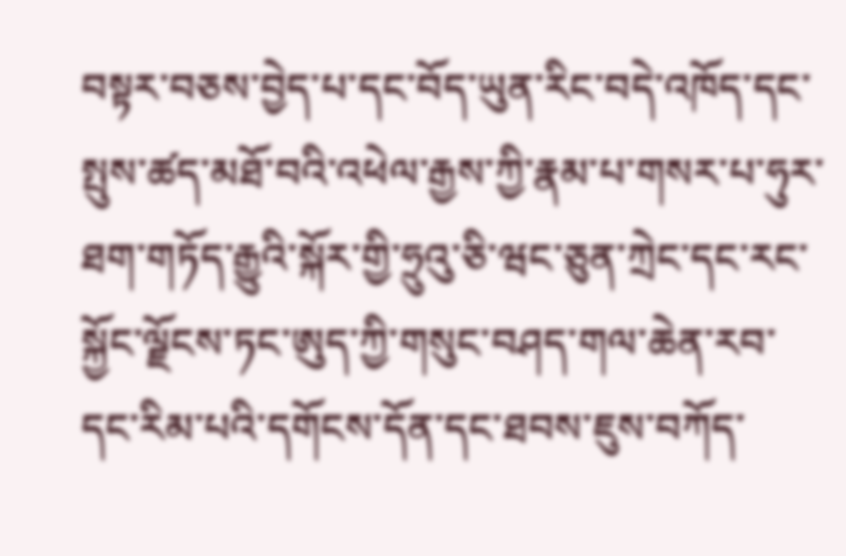བསྟར་བཅས་བྱེད་པ་དང་བོད་ཡུན་རིང་བདེ་འཁོད་དང་སྤུས་ཚད་མཐོ་བའི་འཕེལ་རྒྱས་ཀྱི་རྣམ་པ་གསར་པ་ཧུར་ཐག་གཏོད་རྒྱུའི་སྐོར་གྱི་ཧྲུའུ་ཅི་ཝང་ཅུན་ཀྲེང་དང་རང་སྐྱོང་ལྗོངས་ཏང་ཨུད་ཀྱི་གསུང་བཤད་གལ་ཆེན་རབ་དང་རིམ་པའི་དགོངས་དོན་དང་ཐབས་ཇུས་བཀོད་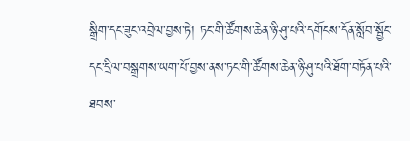སྒྲིག་དང་ཟུང་འབྲེལ་བྱས་ཏེ། ཏང་གི་ཚོགས་ཆེན་ཉི་ཤུ་པའི་དགོངས་དོན་སློབ་སྦྱོང་དང་དྲིལ་བསྒྲགས་ཡག་པོ་བྱས་ནས་ཏང་གི་ཚོགས་ཆེན་ཉི་ཤུ་པའི་ཐོག་བཏོན་པའི་ཐབས་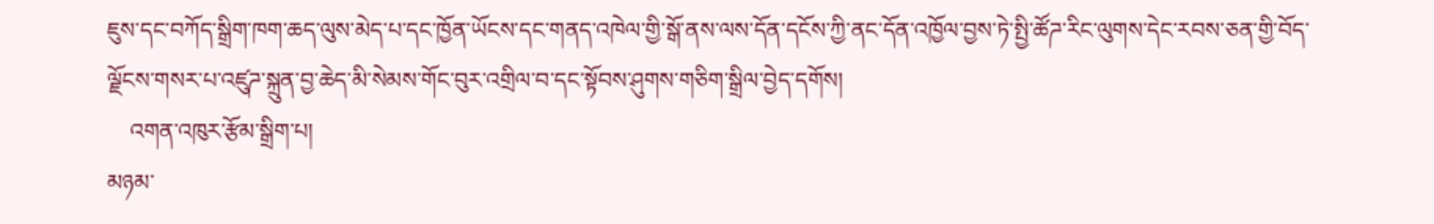ཇུས་དང་བཀོད་སྒྲིག་ཁག་ཆད་ལུས་མེད་པ་དང་ཁྱོན་ཡོངས་དང་གནད་འཁེལ་གྱི་སྒོ་ནས་ལས་དོན་དངོས་ཀྱི་ནང་དོན་འཁྱོལ་བྱས་ཏེ་སྤྱི་ཚོཌ་རིང་ལུགས་དེང་རབས་ཅན་གྱི་བོད་ལྗོངས་གསར་པ་འཛུཌ་སྐྲུན་བྱ་ཆེད་མི་སེམས་གོང་བུར་འགྲིལ་བ་དང་སྟོབས་ཤུགས་གཅིག་སྒྲིལ་བྱེད་དགོས།
    འགན་འཁུར་རྩོམ་སྒྲིག་པ།
མཉམ་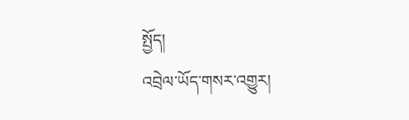སྤྱོད།
འབྲེལ་ཡོད་གསར་འགྱུར།